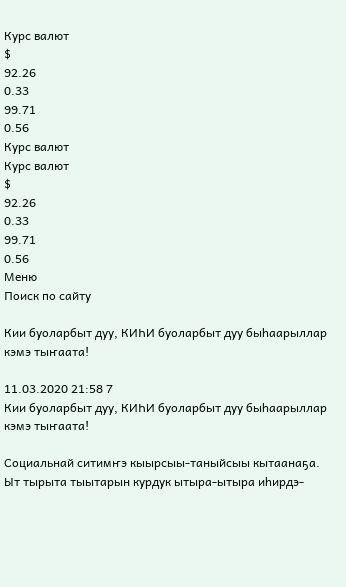Курс валют
$
92.26
0.33
99.71
0.56
Курс валют
Курс валют
$
92.26
0.33
99.71
0.56
Меню
Поиск по сайту

Кии буоларбыт дуу, КИҺИ буоларбыт дуу быһаарыллар кэмэ тыҥаата!

11.03.2020 21:58 7
Кии буоларбыт дуу, КИҺИ буоларбыт дуу быһаарыллар кэмэ тыҥаата!

Социальнай ситимҥэ кыырсыы-таныйсыы кытаанаҕа. Ыт тырыта тыытарын курдук ытыра-ытыра иһирдэ-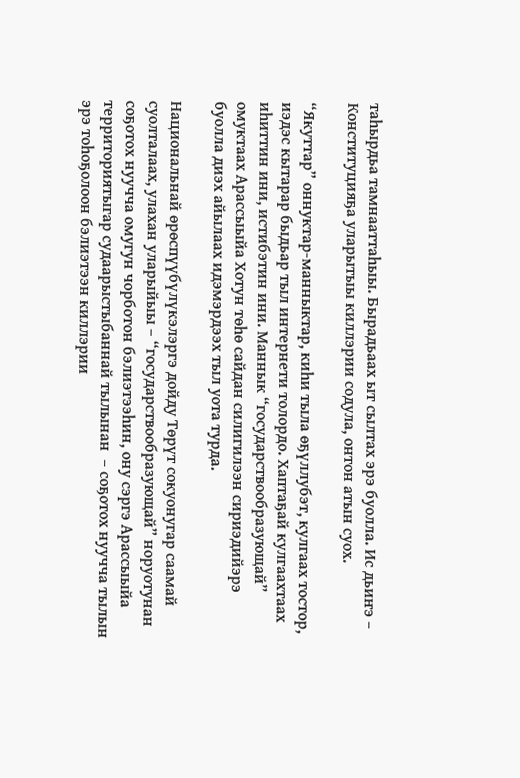таһырдьа тамнааттаһыы. Бырадьаах ыт сылтах эрэ буолла. Ис дьиҥэ – Конституцияҕа уларытыы киллэрии содула, онтон атын суох.

“Якуттар” оннуктар-манныктар, киһи тыла өҕүллубэт, кулгаах тостор, иэдэс кытарар быдьар тыл интернети толордо. Хаптаҕай кулгаахтаах иһиттин ини, истибэтин ини. Маннык “государствообразующай” омуктаах Арассыыйа Хотун төһө сайдан силигилээн сириэдийэрэ буолла диэх айылаах идэмэрдээх тыл уота турда.

Национальнай өрөспүүбүлүкэлэргэ дойду Төрүт сокуонугар саамай суолталаах, улахан уларыйыы – “государствообразующай” норуотунан соҕотох нуучча омугун чорботон бэлиэтээһин, ону сэргэ Арассыыйа территориятыгар судаарыстыбаннай тылынан  – соҕотох нуучча тылын эрэ тоһоҕолоон бэлиэтээн киллэрии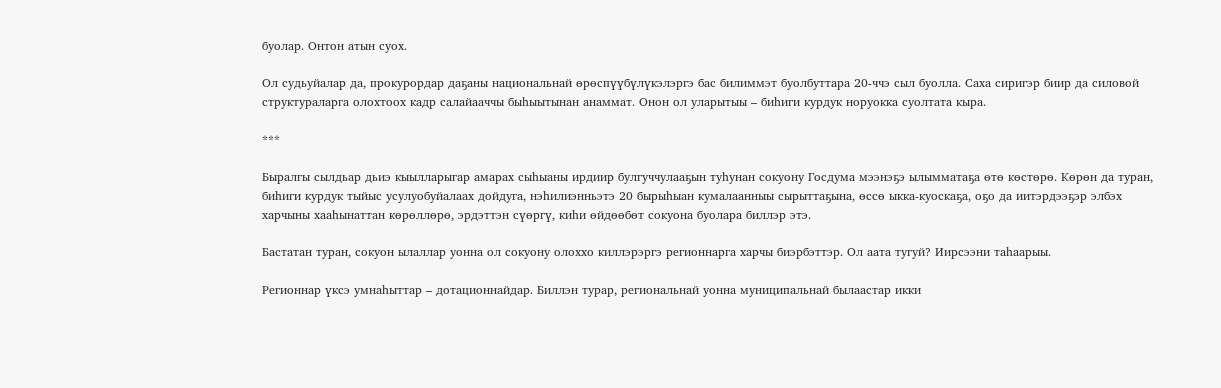буолар. Онтон атын суох.

Ол судьуйалар да, прокурордар даҕаны национальнай өрөспүүбүлүкэлэргэ бас билиммэт буолбуттара 20-ччэ сыл буолла. Саха сиригэр биир да силовой структураларга олохтоох кадр салайааччы быһыытынан анаммат. Онон ол уларытыы – биһиги курдук норуокка суолтата кыра.

***

Быралгы сылдьар дьиэ кыылларыгар амарах сыһыаны ирдиир булгуччулааҕын туһунан сокуону Госдума мээнэҕэ ылымматаҕа өтө көстөрө. Көрөн да туран, биһиги курдук тыйыс усулуобуйалаах дойдуга, нэһилиэнньэтэ 20 бырыһыан кумалаанныы сырыттаҕына, өссө ыкка-куоскаҕа, оҕо да иитэрдээҕэр элбэх харчыны хааһынаттан көрөллөрө, эрдэттэн сүөргү, киһи өйдөөбөт сокуона буолара биллэр этэ.

Бастатан туран, сокуон ылаллар уонна ол сокуону олоххо киллэрэргэ регионнарга харчы биэрбэттэр. Ол аата тугуй? Иирсээни таһаарыы.

Регионнар үксэ умнаһыттар – дотационнайдар. Биллэн турар, региональнай уонна муниципальнай былаастар икки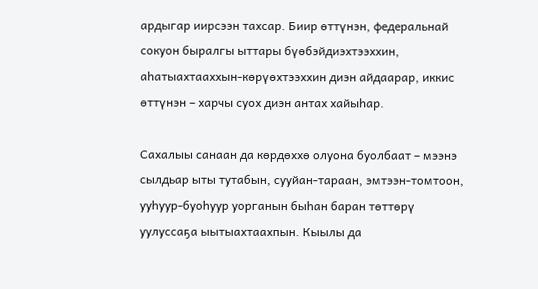ардыгар иирсээн тахсар. Биир өттүнэн, федеральнай сокуон быралгы ыттары бүөбэйдиэхтээххин, аһатыахтааххын-көрүөхтээххин диэн айдаарар, иккис өттүнэн – харчы суох диэн антах хайыһар.

Сахалыы санаан да көрдөххө олуона буолбаат – мээнэ сылдьар ыты тутабын, сууйан-тараан, эмтээн-томтоон, ууһуур-буоһуур уорганын быһан баран төттөрү уулуссаҕа ыытыахтаахпын. Кыылы да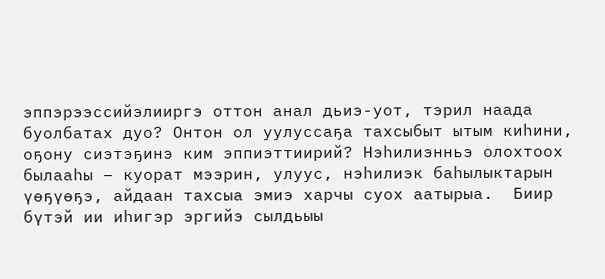эппэрээссийэлииргэ оттон анал дьиэ-уот, тэрил наада буолбатах дуо? Онтон ол уулуссаҕа тахсыбыт ытым киһини, оҕону сиэтэҕинэ ким эппиэттиирий? Нэһилиэнньэ олохтоох былааһы – куорат мээрин, улуус, нэһилиэк баһылыктарын үөҕүөҕэ, айдаан тахсыа эмиэ харчы суох аатырыа.  Биир бүтэй ии иһигэр эргийэ сылдьыы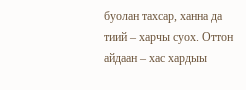буолан тахсар, ханна да тиий – харчы суох. Оттон айдаан – хас хардыы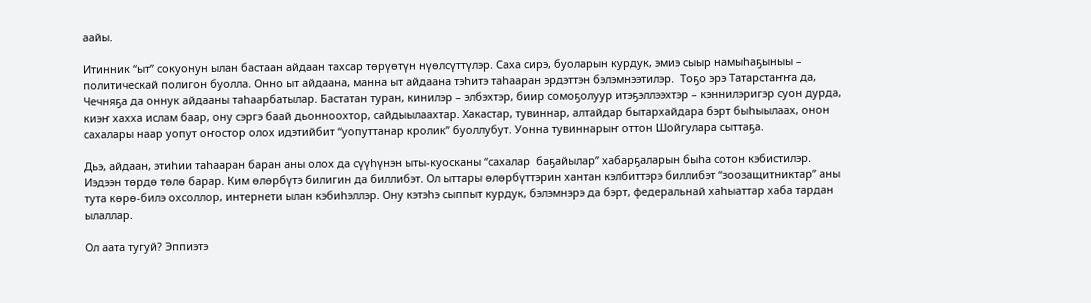аайы.

Итинник “ыт” сокуонун ылан бастаан айдаан тахсар төрүөтүн нүөлсүттүлэр. Саха сирэ, буоларын курдук, эмиэ сыыр намыһаҕыныы – политическай полигон буолла. Онно ыт айдаана, манна ыт айдаана тэһитэ таһааран эрдэттэн бэлэмнээтилэр.  Тоҕо эрэ Татарстаҥҥа да, Чечняҕа да оннук айдааны таһаарбатылар. Бастатан туран, кинилэр – элбэхтэр, биир сомоҕолуур итэҕэллээхтэр – кэннилэригэр суон дурда, киэҥ хахха ислам баар, ону сэргэ баай дьонноохтор, сайдыылаахтар. Хакастар, тувиннар, алтайдар бытархайдара бэрт быһыылаах, онон сахалары наар уопут оҥостор олох идэтийбит “уопуттанар кролик” буоллубут. Уонна тувиннарыҥ оттон Шойгулара сыттаҕа.

Дьэ, айдаан, этиһии таһааран баран аны олох да сүүһүнэн ыты-куосканы “сахалар  баҕайылар” хабарҕаларын быһа сотон кэбистилэр. Иэдээн төрдө төлө барар. Ким өлөрбүтэ билигин да биллибэт. Ол ыттары өлөрбүттэрин хантан кэлбиттэрэ биллибэт “зоозащитниктар” аны тута көрө-билэ охсоллор, интернети ылан кэбиһэллэр. Ону кэтэһэ сыппыт курдук, бэлэмнэрэ да бэрт, федеральнай хаһыаттар хаба тардан ылаллар.

Ол аата тугуй? Эппиэтэ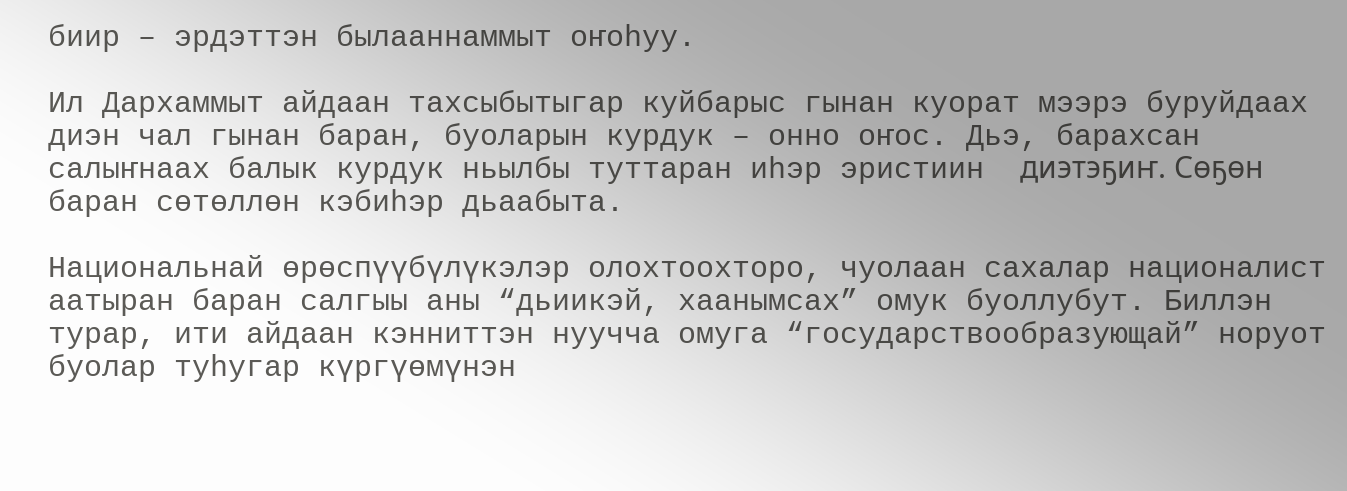биир – эрдэттэн былааннаммыт оҥоһуу.

Ил Дархаммыт айдаан тахсыбытыгар куйбарыс гынан куорат мээрэ буруйдаах диэн чал гынан баран, буоларын курдук – онно оҥос. Дьэ, барахсан салыҥнаах балык курдук ньылбы туттаран иһэр эристиин  диэтэҕиҥ. Сөҕөн баран сөтөллөн кэбиһэр дьаабыта.

Национальнай өрөспүүбүлүкэлэр олохтоохторо, чуолаан сахалар националист аатыран баран салгыы аны “дьиикэй, хаанымсах” омук буоллубут. Биллэн турар, ити айдаан кэнниттэн нуучча омуга “государствообразующай” норуот буолар туһугар күргүөмүнэн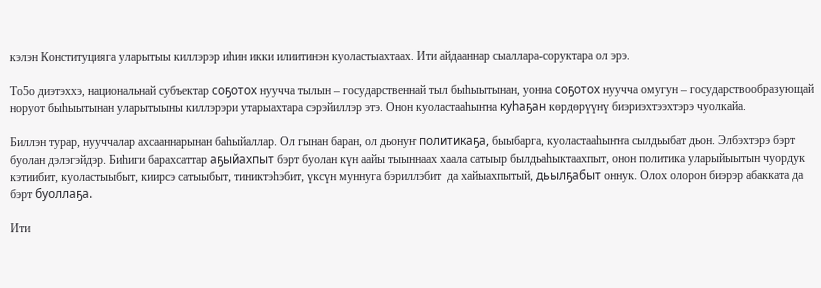кэлэн Конституцияга уларытыы киллэрэр иһин икки илиитинэн куоластыахтаах. Ити айдааннар сыаллара-соруктара ол эрэ.

То5о диэтэххэ, национальнай субъектар соҕотох нуучча тылын – государственнай тыл быһыытынан, уонна соҕотох нуучча омугун – государствообразующай норуот быһыытынан уларытыыны киллэрэри утарыахтара сэрэйиллэр этэ. Онон куоластааһыҥна куһаҕан көрдөрүүнү биэриэхтээхтэрэ чуолкайа.

Биллэн турар, нууччалар ахсааннарынан баһыйаллар. Ол гынан баран, ол дьонуҥ политикаҕа, быыбарга, куоластааһыҥҥа сылдьыбат дьон. Элбэхтэрэ бэрт буолан дэлэгэйдэр. Биһиги барахсаттар аҕыйахпыт бэрт буолан күн аайы тыыннаах хаала сатыыр былдьаһыктаахпыт, онон политика уларыйыытын чуордук кэтиибит, куоластыыбыт, киирсэ сатыыбыт, тиниктэһэбит, үксүн муннуга бэриллэбит  да хайыахпытый, дьылҕабыт оннук. Олох олорон биэрэр абакката да бэрт буоллаҕа.

Ити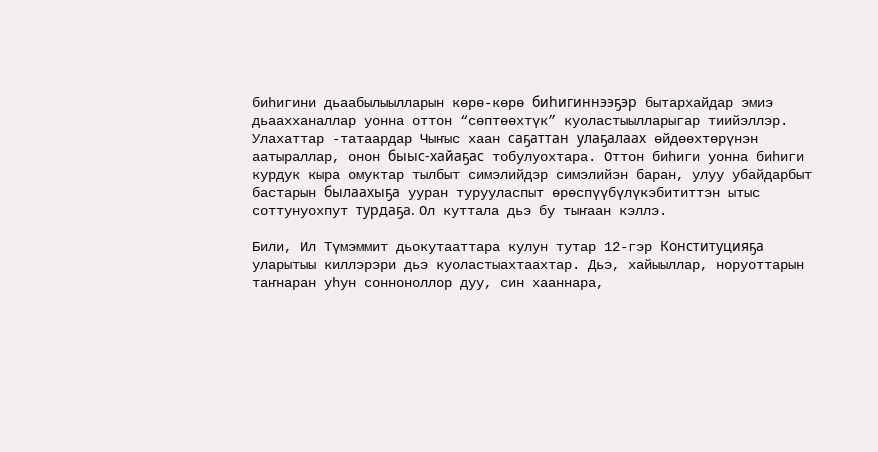биһигини дьаабылыылларын көрө-көрө биһигиннээҕэр бытархайдар эмиэ дьаахханаллар уонна оттон “сөптөөхтүк” куоластыылларыгар тиийэллэр. Улахаттар -татаардар Чыҥыс хаан саҕаттан улаҕалаах өйдөөхтөрүнэн аатыраллар, онон быыс-хайаҕас тобулуохтара. Оттон биһиги уонна биһиги курдук кыра омуктар тылбыт симэлийдэр симэлийэн баран, улуу убайдарбыт бастарын былаахыҕа ууран турууласпыт өрөспүүбүлүкэбититтэн ытыс соттунуохпут турдаҕа. Ол куттала дьэ бу тыҥаан кэллэ.

Били, Ил Түмэммит дьокутааттара кулун тутар 12-гэр Конституцияҕа уларытыы киллэрэри дьэ куоластыахтаахтар. Дьэ, хайыыллар, норуоттарын таҥнаран уһун сонноноллор дуу, син хааннара,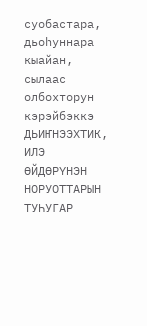суобастара, дьоһуннара кыайан, сылаас олбохторун кэрэйбэккэ ДЬИҤНЭЭХТИК, ИЛЭ ӨЙДӨРҮНЭН НОРУОТТАРЫН ТУҺУГАР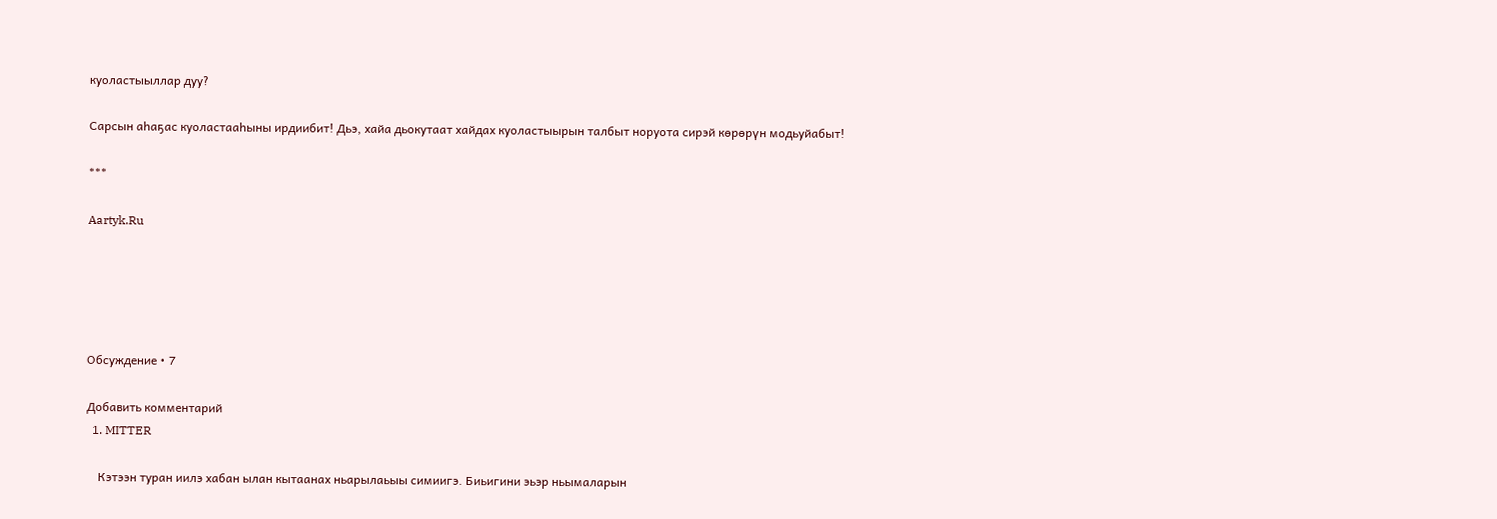куоластыыллар дуу?

Сарсын аһаҕас куоластааһыны ирдиибит! Дьэ, хайа дьокутаат хайдах куоластыырын талбыт норуота сирэй көрөрүн модьуйабыт!

***

Aartyk.Ru





Обсуждение • 7

Добавить комментарий
  1. MITTER

    Кэтээн туран иилэ хабан ылан кытаанах ньарылаьыы симиигэ. Биьигини эьэр ньымаларын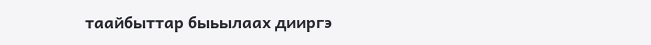таайбыттар быьылаах дииргэ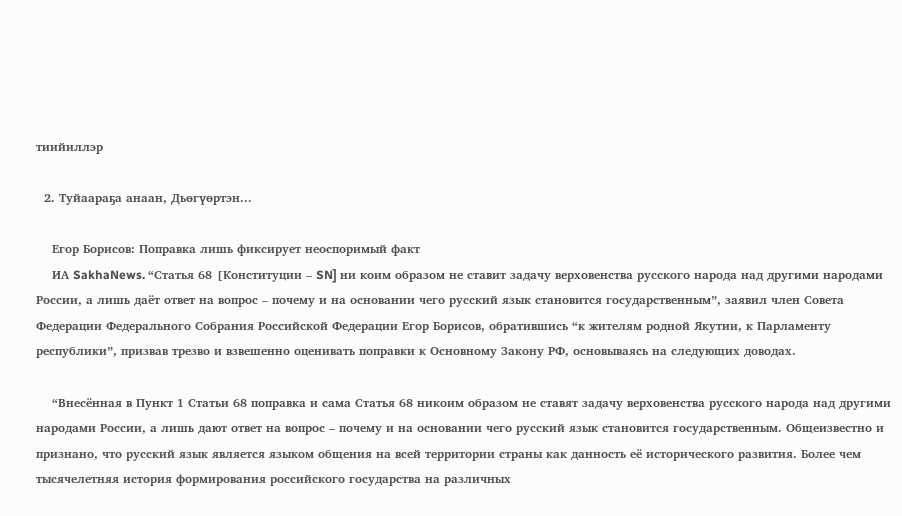тиийиллэр

  2. Туйаараҕа анаан, Дьөгүөртэн...

    Егор Борисов: Поправка лишь фиксирует неоспоримый факт
    ИА SakhaNews. “Статья 68 [Конституции – SN] ни коим образом не ставит задачу верховенства русского народа над другими народами России, а лишь даёт ответ на вопрос – почему и на основании чего русский язык становится государственным”, заявил член Совета Федерации Федерального Собрания Российской Федерации Егор Борисов, обратившись “к жителям родной Якутии, к Парламенту республики”, призвав трезво и взвешенно оценивать поправки к Основному Закону РФ, основываясь на следующих доводах.

    “Внесённая в Пункт 1 Статьи 68 поправка и сама Статья 68 никоим образом не ставят задачу верховенства русского народа над другими народами России, а лишь дают ответ на вопрос – почему и на основании чего русский язык становится государственным. Общеизвестно и признано, что русский язык является языком общения на всей территории страны как данность её исторического развития. Более чем тысячелетняя история формирования российского государства на различных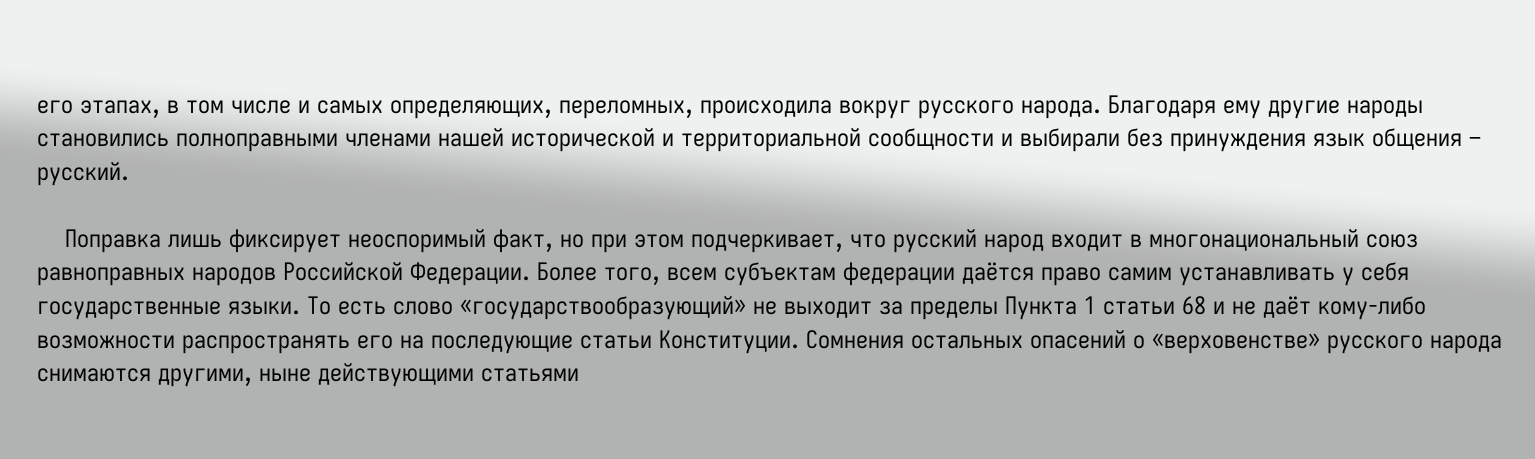его этапах, в том числе и самых определяющих, переломных, происходила вокруг русского народа. Благодаря ему другие народы становились полноправными членами нашей исторической и территориальной сообщности и выбирали без принуждения язык общения – русский.

    Поправка лишь фиксирует неоспоримый факт, но при этом подчеркивает, что русский народ входит в многонациональный союз равноправных народов Российской Федерации. Более того, всем субъектам федерации даётся право самим устанавливать у себя государственные языки. То есть слово «государствообразующий» не выходит за пределы Пункта 1 статьи 68 и не даёт кому-либо возможности распространять его на последующие статьи Конституции. Сомнения остальных опасений о «верховенстве» русского народа снимаются другими, ныне действующими статьями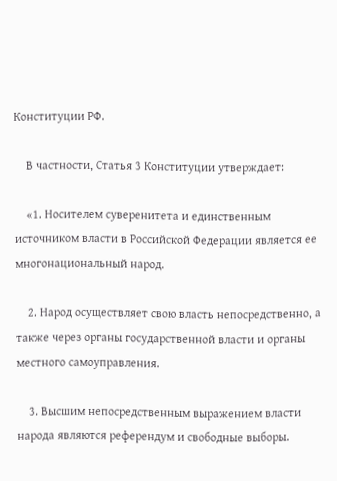Конституции РФ.

    В частности, Статья 3 Конституции утверждает:

    «1. Носителем суверенитета и единственным источником власти в Российской Федерации является ее многонациональный народ.

    2. Народ осуществляет свою власть непосредственно, а также через органы государственной власти и органы местного самоуправления.

    3. Высшим непосредственным выражением власти народа являются референдум и свободные выборы.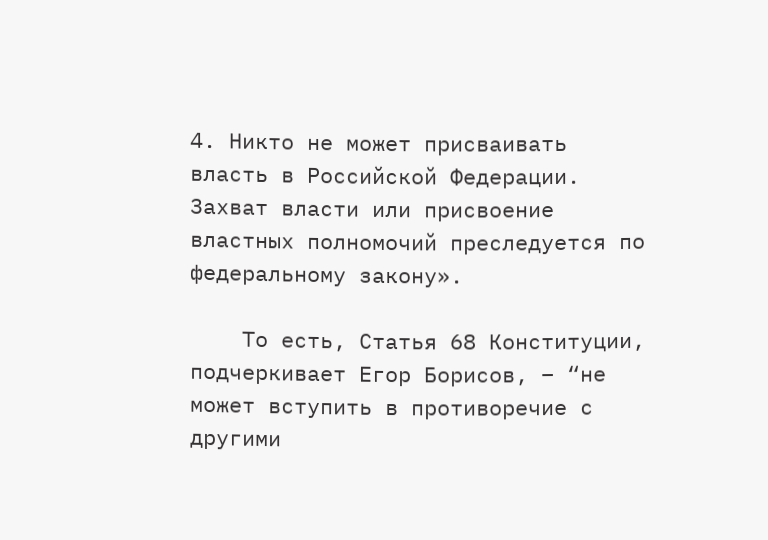4. Никто не может присваивать власть в Российской Федерации. Захват власти или присвоение властных полномочий преследуется по федеральному закону».

    То есть, Статья 68 Конституции, подчеркивает Егор Борисов, – “не может вступить в противоречие с другими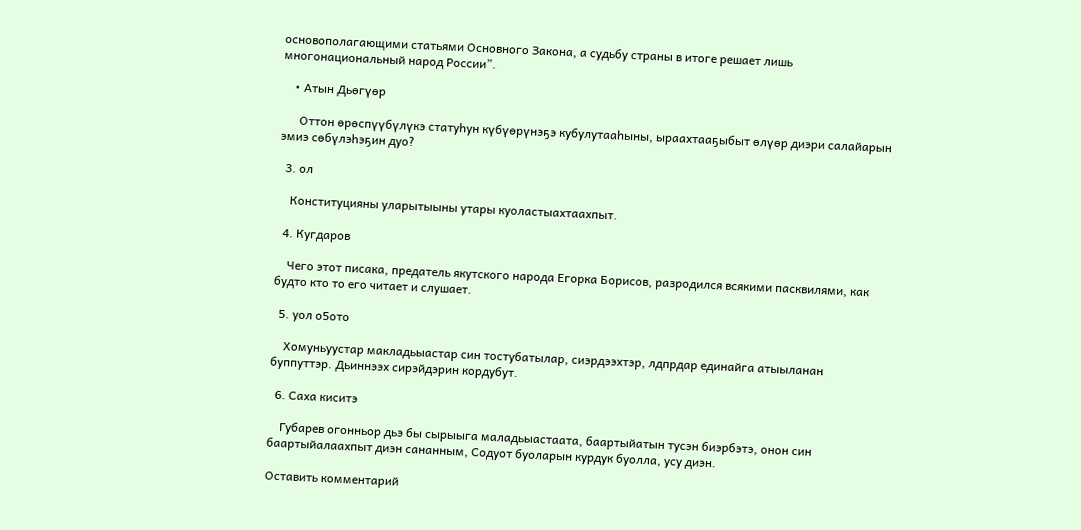основополагающими статьями Основного Закона, а судьбу страны в итоге решает лишь многонациональный народ России”.

    • Атын Дьөгүөр

      Оттон өрөспүүбүлүкэ статуһун күбүөрүнэҕэ кубулутааһыны, ыраахтааҕыбыт өлүөр диэри салайарын эмиэ сөбүлэһэҕин дуо?

  3. ол

    Конституцияны уларытыыны утары куоластыахтаахпыт.

  4. Кугдаров

    Чего этот писака, предатель якутского народа Егорка Борисов, разродился всякими пасквилями, как будто кто то его читает и слушает.

  5. уол о5ото

    Хомуньуустар макладьыастар син тостубатылар, сиэрдээхтэр, лдпрдар единайга атыыланан буппуттэр. Дьиннээх сирэйдэрин кордубут.

  6. Саха киситэ

    Губарев огонньор дьэ бы сырыыга маладьыастаата, баартыйатын тусэн биэрбэтэ, онон син баартыйалаахпыт диэн сананным, Содуот буоларын курдук буолла, усу диэн.

Оставить комментарий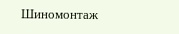Шиномонтаж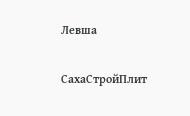Левша

СахаСтройПлит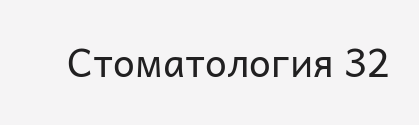Cтоматология 32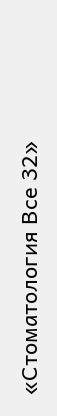«Стоматология Все 32»